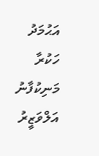އަޙުމަދު ހަކުރާ މަނިކުފާނު
އަލްވަޒީރު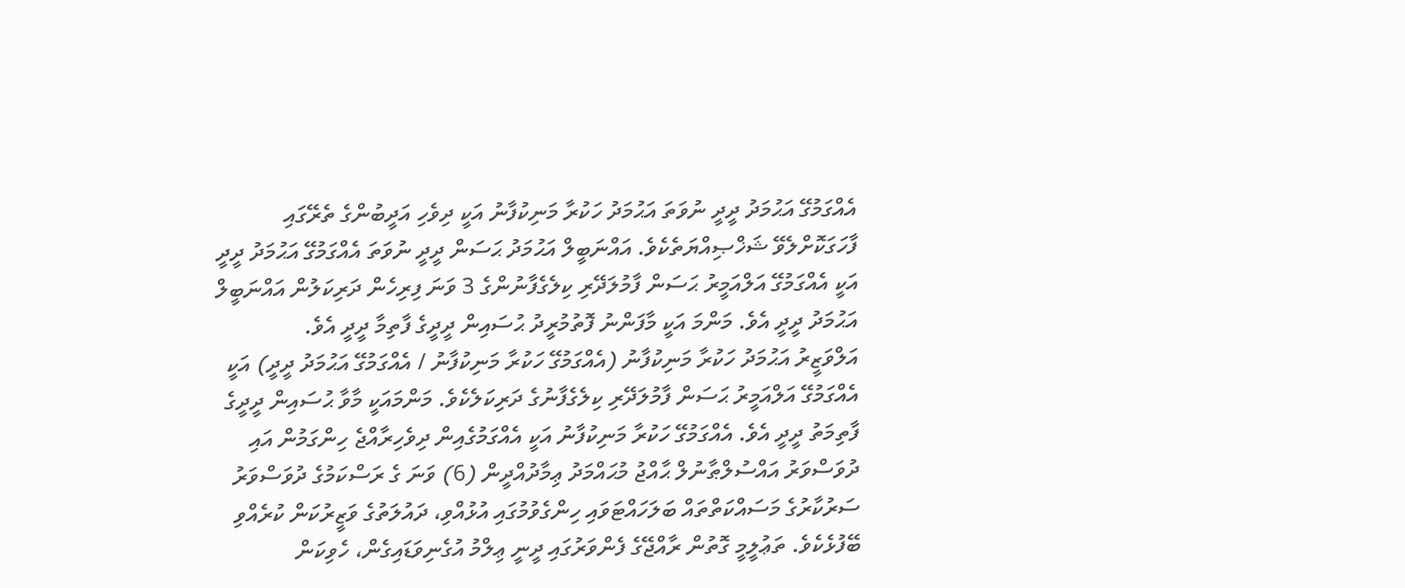އެއްގަމުގޭ އަޙުމަދު ދީދީ ނުވަތަ އަޙުމަދު ހަކުރާ މަނިކުފާނު އަކީ ދިވެހި އަދީބުންގެ ތެރޭގައި ފާހަގަކޮށްލެވޭ ޝަޚްޞިއްޔަތެކެވެ. އައްނަބީލް އަޙުމަދު ޙަސަން ދީދީ ނުވަތަ އެއްގަމުގޭ އަޙުމަދު ދީދީ އަކީ އެއްގަމުގޭ އަލްއަމީރު ޙަސަން ފާމުލަދޭރި ކިލެގެފާނުންގެ 3 ވަނަ ފިރިހެން ދަރިކަލުން އައްނަބީލް އަޙުމަދު ދީދީ އެވެ. މަންމަ އަކީ މާފަންނު ފޮތުމުރީދު ޙުސައިން ދީދީގެ ފާތިމާ ދީދީ އެވެ.
އަލްވަޒީރު އަޙުމަދު ހަކުރާ މަނިކުފާނު (އެއްގަމުގޭ ހަކުރާ މަނިކުފާނު / އެއްގަމުގޭ އަޙުމަދު ދީދީ) އަކީ އެއްގަމުގޭ އަލްއަމީރު ޙަސަން ފާމުލަދޭރި ކިލެގެފާނުގެ ދަރިކަލެކެވެ. މަންމައަކީ މާވާ ޙުސައިން ދީދީގެ ފާތިމަތު ދީދީ އެވެ. އެއްގަމުގޭ ހަކުރާ މަނިކުފާނު އަކީ އެއްގަމުގެއިން ދިވެހިރާއްޖެ ހިންގަމުން އައި ދުވަސްވަރު އައްސުލްޠާނުލް ޙާއްޖު މުޙައްމަދު ޢިމާދުއްދީން (6) ވަނަ ގެ ރަސްކަމުގެ ދުވަސްވަރު ސަރުކާރުގެ މަސައްކަތްތައް ބަލަހައްޓަވައި ހިންގެވުމުގައި އުޅުއްވި، ދައުލަތުގެ ވަޒީރުކަން ކުރެއްވި ބޭފުޅެކެވެ. ތަޢުލީމީ ގޮތުން ރާއްޖޭގެ ފެންވަރުގައި ދީނީ ޢިލްމު އުގެނިވަޑައިގެން، ހެވިކަން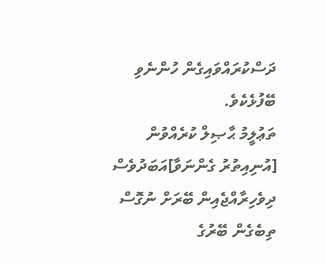ދަސްކުރައްވައިގެން ހުންނެވި ބޭފުޅެކެވެ.
ތަޢުލީމު ޙާޞިލް ކުރެއްވުން
[އުނިއިތުރު ގެންނަވާ]އަބަދުވެސް ދިވެހިރާއްޖެއިން ބޭރަށް ނުގޮސް ތިބެގެން ބޭރުގެ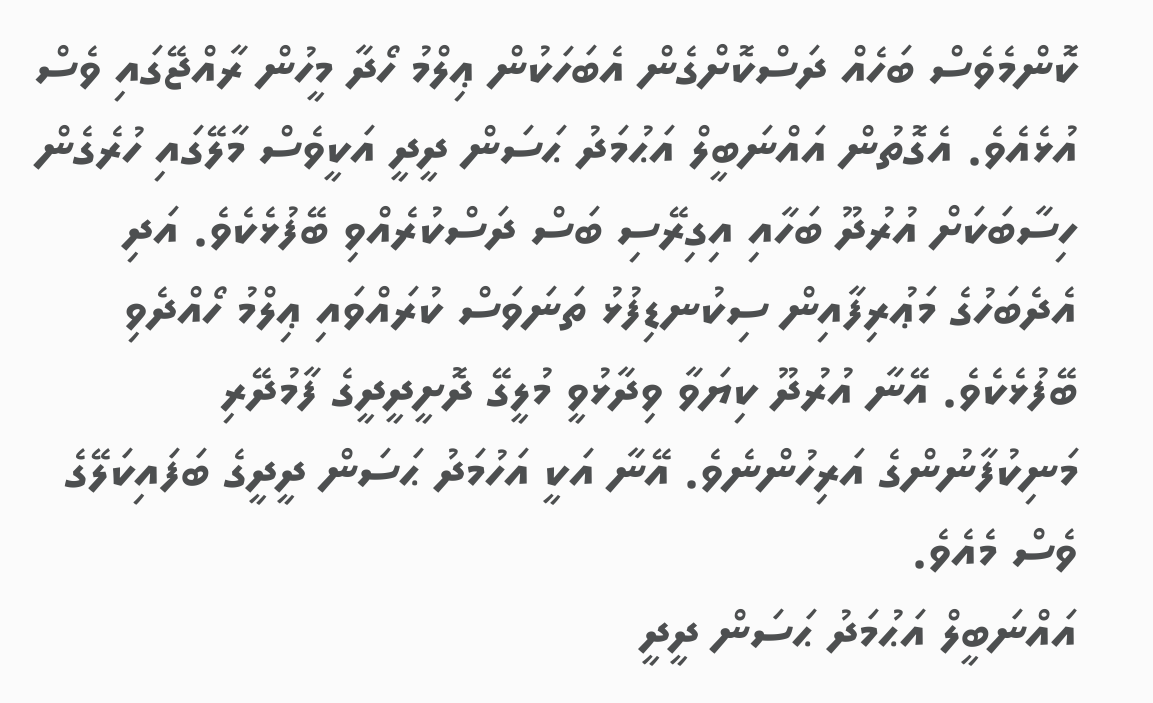ކޮންމެވެސް ބަހެއް ދަސްކޮށްގެން އެބަހަކުން ޢިލްމު ހޯދާ މީހުން ރާއްޖޭގައި ވެސް އުޅެއެވެ. އެގޮތުން އައްނަބީލް އަޙުމަދު ޙަސަން ދީދީ އަކީވެސް މާލޭގައި ހުރެގެން ހިސާބަކަށް އުރުދޫ ބަހާއި އިގިރޭސި ބަސް ދަސްކުރެއްވި ބޭފުޅެކެވެ. އަދި އެދެބަހުގެ މަޢުރިފާއިން ސިކުނޑިފުޅު ތަނަވަސް ކުރައްވައި ޢިލްމު ހޯއްދެވި ބޭފުޅެކެވެ. އޭނާ އުރުދޫ ކިޔަވާ ވިދާޅުވީ މުލީގޭ ދޮށީދީދީގެ ފާމުދޭރި މަނިކުފާނުންގެ އަރިހުންނެވެ. އޭނާ އަކީ އަހުމަދު ޙަސަން ދީދީގެ ބަފައިކަލޭގެ ވެސް މެއެވެ.
އައްނަބީލް އަޙުމަދު ޙަސަން ދީދީ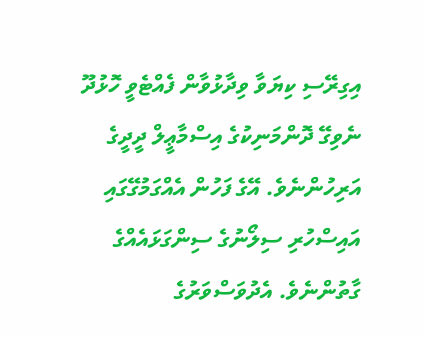އިގިރޭސި ކިޔަވާ ވިދާޅުވާން ފެއްޓެވީ ހޮޅުދޫ ނެވިގޭ ދޮންމަނިކުގެ އިސްމާޢީލް ދީދީގެ އަރިހުންނެވެ. އޭގެ ފަހުން އެއްގަމުގޭގައި އައިސްހުރި ސިލޯނުގެ ސިންގަޅައެއްގެ ގާތުންނެވެ. އެދުވަސްވަރުގެ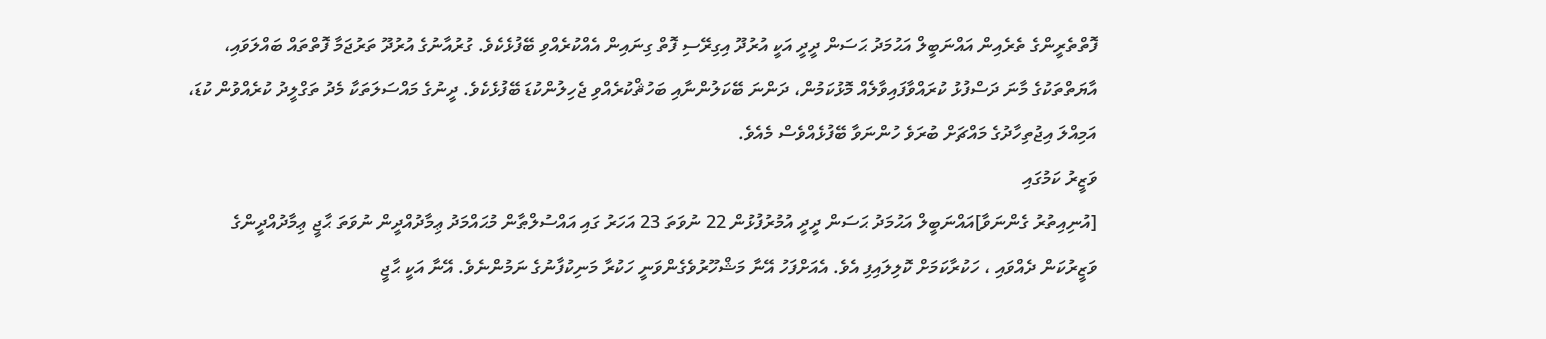ފޮތްތެރީންގެ ތެރެއިން އައްނަބީލް އަޙުމަދު ޙަސަން ދީދީ އަކީ އުރުދޫ އިގިރޭސި ފޮތް ގިނައިން އެއްކުރެއްވި ބޭފުޅެކެވެ. ގުރުއާނުގެ އުރުދޫ ތަރުޖަމާ ފޮތްތައް ބައްލަވައި، އާޔަތްތަކުގެ މާނަ ދަސްފުޅު ކުރައްވާފައިވާލެއް މޮޅުކަމުން، ދަންނަ ބޭކަލުންނާއި ބަހުޘްކުރެއްވި ޖެހިލުންކުޑަ ބޭފުޅެކެވެ. ދީނުގެ މައްސަލަތަކާ މެދު ތަގްލީދު ކުރެއްވުން ކުޑަ، އަމިއްލަ އިޖުތިހާދުގެ މައްޗަށް ބުރަވެ ހުންނަވާ ބޭފުޅެއްވެސް މެއެވެ.
ވަޒީރު ކަމުގައި
[އުނިއިތުރު ގެންނަވާ]އައްނަބީލް އަޙުމަދު ޙަސަން ދީދީ އުމުރުފުޅުން 22 ނުވަތަ 23 އަހަރު ގައި އައްސުލްޠާން މުޙައްމަދު ޢިމާދުއްދީން ނުވަތަ ޙާޖީ ޢިމާދުއްދީންގެ ވަޒީރުކަން ދެއްވައި ، ހަކުރާކަމަށް ކޮލިލައިފި އެވެ. އެއަށްފަހު އޭނާ މަޝްހޫރުވެގެންވަނީ ހަކުރާ މަނިކުފާނުގެ ނަމުންނެވެ. އޭނާ އަކީ ޙާޖީ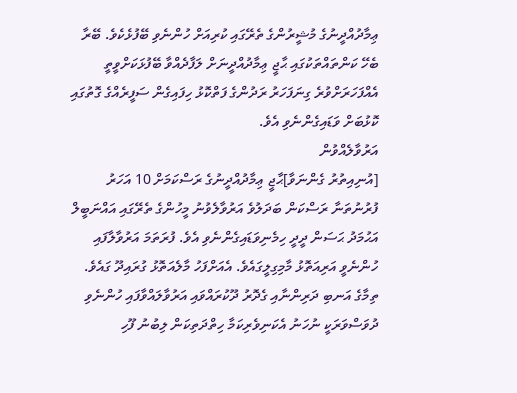ޢިމާދުއްދީނުގެ މުޝީރުންގެ ތެރޭގައި ކުރިއަށް ހުންނެވި ބޭފުޅެކެވެ. ބޭރާ ބެހޭ ކަންތައްތަކުގައި ޙާޖީ ޢިމާދުއްދީނަށް ލަފާދެއްވާ ބޭފުޅަކަށްވީތީ އެއްފަހަރަށްވުރެ ގިނަފަހަރު ރަދުންގެ ފަތްކޮޅު ހިފައިގެން ސަފީރެއްގެ ގޮތުގައި ކޮޅުބަށް ވަޑައިގެންނެވި އެވެ.
އަރުވާލެއްވުން
[އުނިއިތުރު ގެންނަވާ]ޙާޖީ ޢިމާދުއްދީނުގެ ރަސްކަމަށް 10 އަހަރު ފުރުނުތަނާ ރަސްކަން ބަދަލުވެ އަރުވާލެވުނު މީހުންގެ ތެރޭގައި އައްނަބީލް އަޙުމަދު ޙަސަން ދީދީ ހިމެނިވަޑައިގެންނެވި އެވެ. ފުރަތަމަ އަރުވާލާފައި ހުންނެވީ އަރިއަތޮޅު މާމިގިލީގައެވެ. އެއަށްފަހު މާލެއަތޮޅު ގުރައިދޫ ގައެވެ. ތިމާގެ އަނބި ދަރިންނާއި ގެދޮރު ދޫކުރައްވައި އަރުވާލައްވާފައި ހުންނެވި ދުވަސްވަރަކީ ނުހަނު އެކަނިވެރިކަމާ ހިތްދަތިކަން ލިބުނު ފޫހި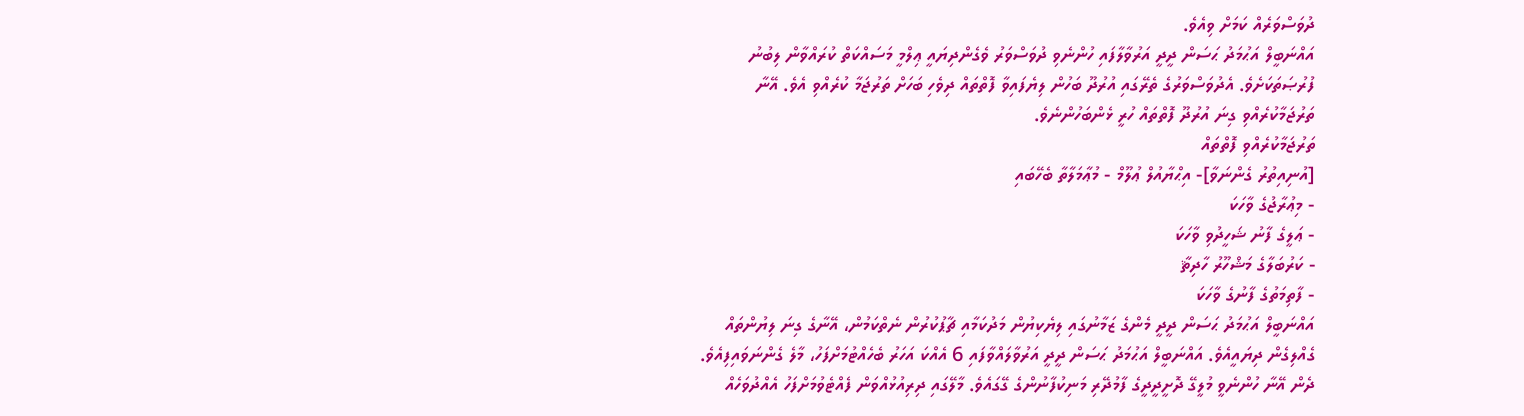ދުވަސްވަރެއް ކަމަށް ވިއެވެ.
އައްނަބީލް އަޙުމަދު ޙަސަން ދީދީ އަރުވާލާފައި ހުންނެވި ދުވަސްވަރު ވެގެންދިޔައީ ޢިލްމީ މަސައްކަތް ކުރައްވާން ލިބުނު ފުރުޞަތަކަށެވެ. އެދުވަސްވަރުގެ ތެރޭގައި އުރުދޫ ބަހުން ލިޔެފައިވާ ފޮތްތައް ދިވެހި ބަހަށް ތަރުޖަމާ ކުރެއްވި އެވެ. އޭނާ ތަރުޖަމާކުރެއްވި ގިނަ އުރުދޫ ފޮތްތައް ހުރީ ޅެންބަހުންނެވެ.
ތަރުޖަމާކުރެއްވި ފޮތްތައް
[އުނިއިތުރު ގެންނަވާ]- އިޙްޔާއުލް ޢުލޫމް - މުޢާމަލާތާ ބެހޭބައި
- މިޢުރާޖުގެ ވާހަކަ
- ޢަލީގެ ފާނު ޝަހީދުވި ވާހަކަ
- ކަރުބަލާގެ މަޝްހޫރު ހާދިޘާ
- ފާތިމަތުގެ ފާނުގެ ވާހަކަ
އައްނަބީލް އަޙުމަދު ޙަސަން ދީދީ މެންގެ ޒަމާނުގައި ލިޔެކިޔުން މަދުކަމާއި ޗާޕުކުރުން ނެތްކަމުން، އޭނާގެ ގިނަ ލިޔުންތައް ގެއްލިގެން ދިޔައީއެވެ. އައްނަބީލް އަޙުމަދު ޙަސަން ދީދީ އަރުވާލައްވާފައި 6 އެއްކަ އަހަރު ބެހެއްޓުމަށްފަހު، މާލެ ގެންނަވައިފިއެވެ. ދެން އޭނާ ހުންނެވީ މުލީގޭ ދޮށީދީދީގެ ފާމުދޭރި މަނިކުފާނުންގެ ގޭގައެވެ. މާލޭގައި ދިރިއުޅުއްވަން ފެއްޓެވުމަށްފަހު އެއްދުވަހެއް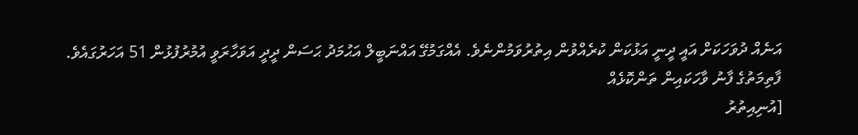އަނެއް ދުވަހަކަށް އައީ ދީނީ އަޅުކަން ކުރެއްވުން އިތުރުވަމުންނެވެ. އެއްގަމުގޭ އައްނަބީލް އަޙުމަދު ޙަސަން ދީދީ އަވަހާރަވީ އުމުރުފުޅުން 51 އަހަރުގައެވެ.
ފާތިމަތުގެ ފާނު ވާހަކައިން ތަންކޮޅެއް
[އުނިއިތުރު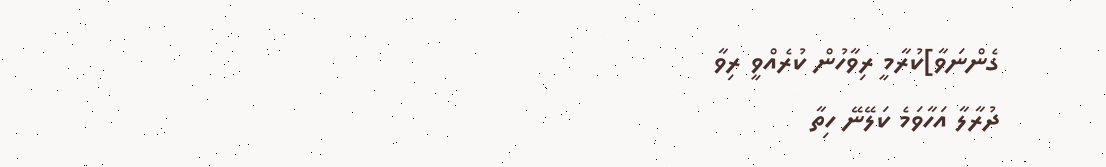ގެންނަވާ]ކުރާމީ ރިވާހުން ކުރެއްވީ ރިވާ
ދުރާލާ އަހާވަމެ ކަލޭނޭ ހިތާ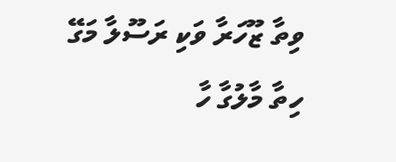ވިތާ ޒޫހަރާ ވަކި ރަސޫލާ މަގޭ
ހިތާ މާލުގާ ހާ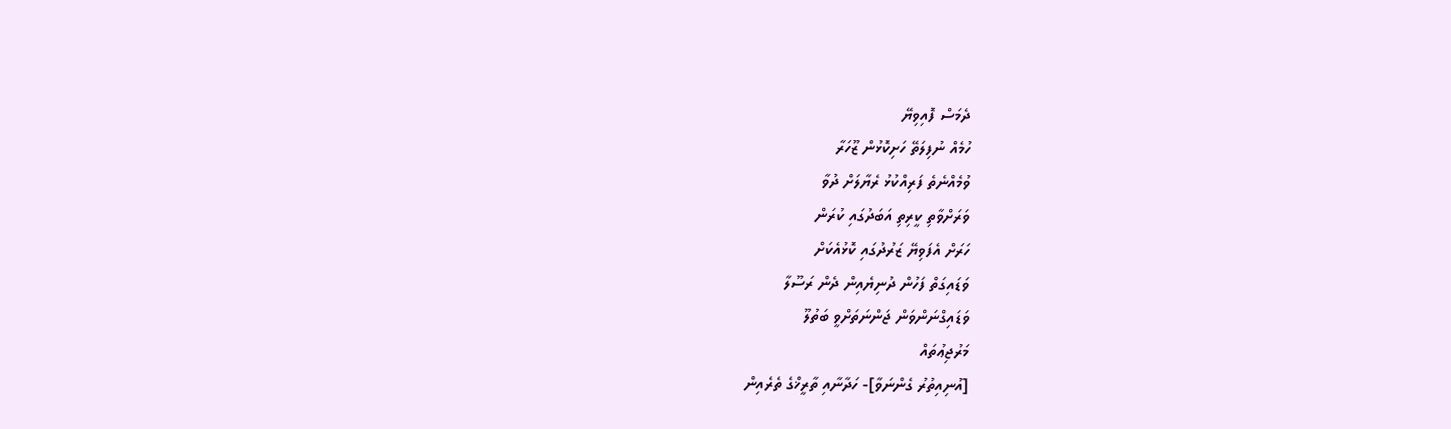ދެމަސް ފޮއިވިޔޭ
ހުމެއް ނުފިލަތޭ ހަށިކޮޅުން ޒޫހަރާ
ވުމެއްނެތެ ފަރިއްކުޅު ރެޔާލަށް ދުވާ
ވަރަށްވާތި ކީރިތި އަބަދުގައި ކުރަން
ހަރަށް އެފަވިޔޭ ޒަރުދުގައި ކޮޅުއެކަށް
ވަޑައިގަތް ފަހުން ދުނިޔެއިން ދެން ރަސޫލާ
ވަޑައިގްނަންވަން ޖަންނަތަށްވީ ބަތުލޫ
މަރުޖިޢުތައް
[އުނިއިތުރު ގެންނަވާ]- ހަދާނާއި ތާރީޚްގެ ތެރެއިން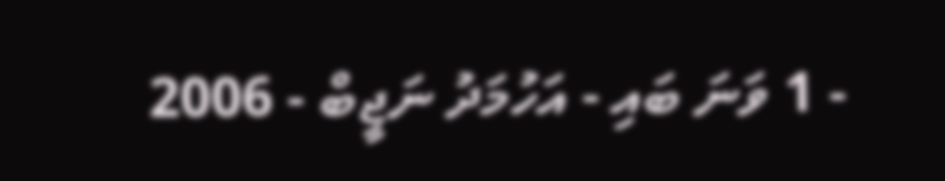- 1 ވަނަ ބައި - އަހުމަދު ނަޖީބް - 2006